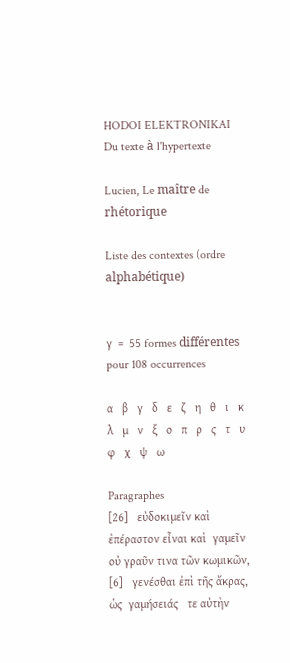HODOI ELEKTRONIKAI
Du texte à l'hypertexte

Lucien, Le maître de rhétorique

Liste des contextes (ordre alphabétique)


γ  =  55 formes différentes pour 108 occurrences

α   β   γ   δ   ε   ζ   η   θ   ι   κ   λ   μ   ν   ξ   ο   π   ρ   ς   τ   υ   φ   χ   ψ   ω

Paragraphes
[26]   εὐδοκιμεῖν καὶ ἐπέραστον εἶναι καὶ  γαμεῖν   οὐ γραῦν τινα τῶν κωμικῶν,
[6]   γενέσθαι ἐπὶ τῆς ἄκρας, ὡς  γαμήσειάς   τε αὐτὴν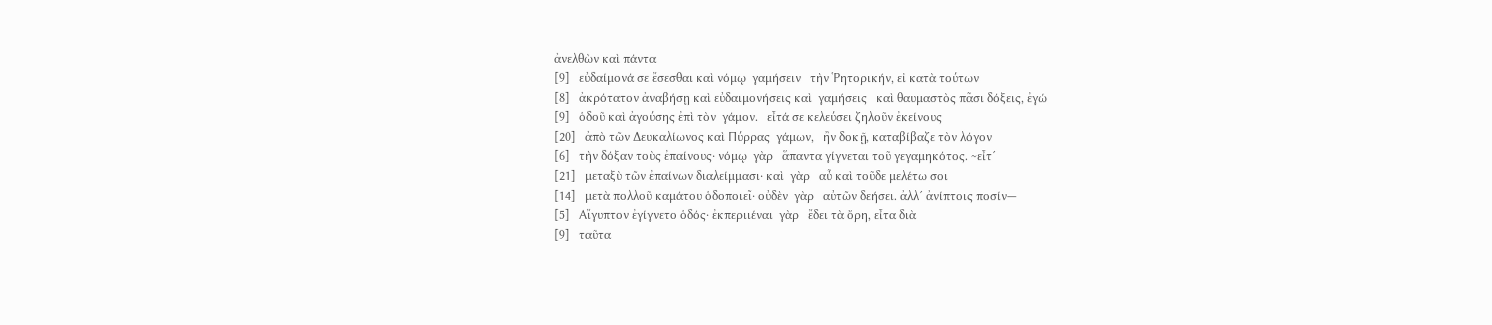ἀνελθὼν καὶ πάντα
[9]   εὐδαίμονά σε ἔσεσθαι καὶ νόμῳ  γαμήσειν   τὴν Ῥητορικήν, εἰ κατὰ τούτων
[8]   ἀκρότατον ἀναβήσῃ καὶ εὐδαιμονήσεις καὶ  γαμήσεις   καὶ θαυμαστὸς πᾶσι δόξεις, ἐγώ
[9]   ὁδοῦ καὶ ἀγούσης ἐπὶ τὸν  γάμον.   εἶτά σε κελεύσει ζηλοῦν ἐκείνους
[20]   ἀπὸ τῶν Δευκαλίωνος καὶ Πύρρας  γάμων,   ἢν δοκῇ, καταβίβαζε τὸν λόγον
[6]   τὴν δόξαν τοὺς ἐπαίνους· νόμῳ  γὰρ   ἅπαντα γίγνεται τοῦ γεγαμηκότος. ~εἶτ´
[21]   μεταξὺ τῶν ἐπαίνων διαλείμμασι· καὶ  γὰρ   αὖ καὶ τοῦδε μελέτω σοι
[14]   μετὰ πολλοῦ καμάτου ὁδοποιεῖ· οὐδὲν  γὰρ   αὐτῶν δεήσει. ἀλλ´ ἀνίπτοις ποσίν—
[5]   Αἴγυπτον ἐγίγνετο ὁδός· ἐκπεριιέναι  γὰρ   ἔδει τὰ ὄρη, εἶτα διὰ
[9]   ταῦτα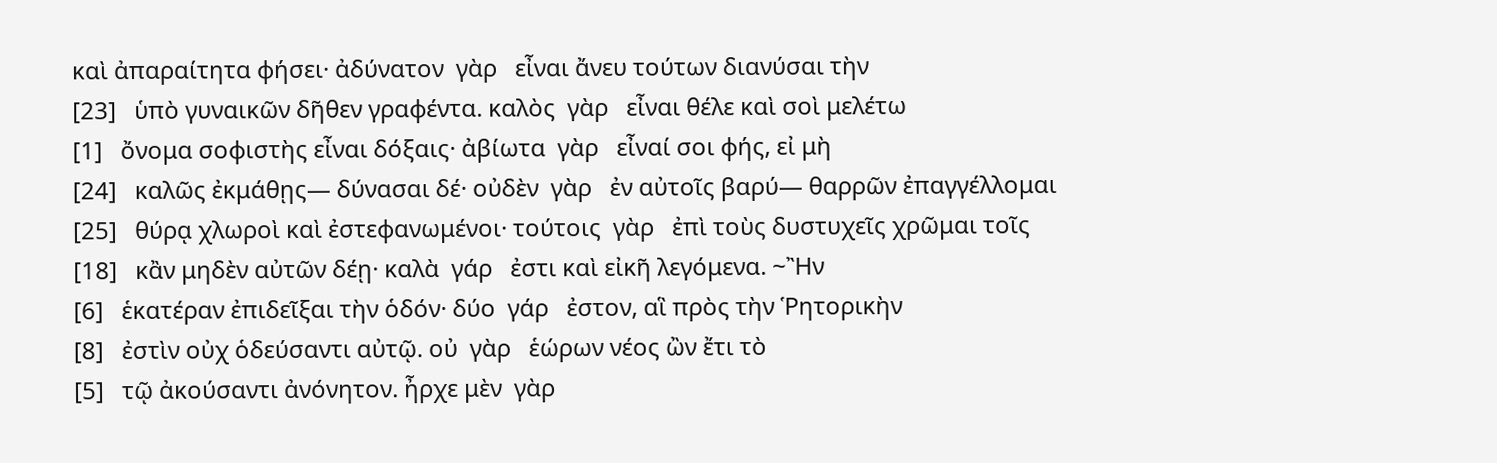καὶ ἀπαραίτητα φήσει· ἀδύνατον  γὰρ   εἶναι ἄνευ τούτων διανύσαι τὴν
[23]   ὑπὸ γυναικῶν δῆθεν γραφέντα. καλὸς  γὰρ   εἶναι θέλε καὶ σοὶ μελέτω
[1]   ὄνομα σοφιστὴς εἶναι δόξαις· ἀβίωτα  γὰρ   εἶναί σοι φής, εἰ μὴ
[24]   καλῶς ἐκμάθῃς— δύνασαι δέ· οὐδὲν  γὰρ   ἐν αὐτοῖς βαρύ— θαρρῶν ἐπαγγέλλομαι
[25]   θύρᾳ χλωροὶ καὶ ἐστεφανωμένοι· τούτοις  γὰρ   ἐπὶ τοὺς δυστυχεῖς χρῶμαι τοῖς
[18]   κἂν μηδὲν αὐτῶν δέῃ· καλὰ  γάρ   ἐστι καὶ εἰκῆ λεγόμενα. ~Ἢν
[6]   ἑκατέραν ἐπιδεῖξαι τὴν ὁδόν· δύο  γάρ   ἐστον, αἳ πρὸς τὴν Ῥητορικὴν
[8]   ἐστὶν οὐχ ὁδεύσαντι αὐτῷ. οὐ  γὰρ   ἑώρων νέος ὢν ἔτι τὸ
[5]   τῷ ἀκούσαντι ἀνόνητον. ἦρχε μὲν  γὰρ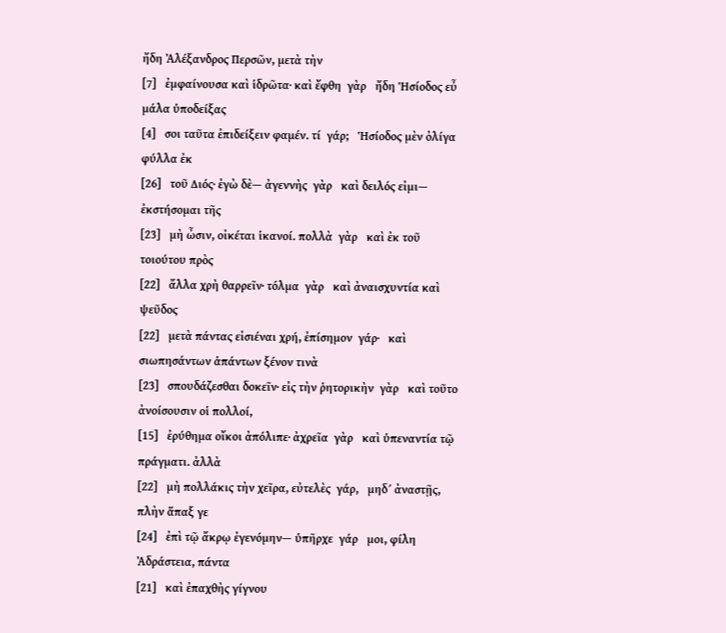ἤδη Ἀλέξανδρος Περσῶν, μετὰ τὴν
[7]   ἐμφαίνουσα καὶ ἱδρῶτα· καὶ ἔφθη  γὰρ   ἤδη Ἡσίοδος εὖ μάλα ὑποδείξας
[4]   σοι ταῦτα ἐπιδείξειν φαμέν. τί  γάρ;   Ἡσίοδος μὲν ὀλίγα φύλλα ἐκ
[26]   τοῦ Διός· ἐγὼ δὲ— ἀγεννὴς  γὰρ   καὶ δειλός εἰμι— ἐκστήσομαι τῆς
[23]   μὴ ὦσιν, οἰκέται ἱκανοί. πολλὰ  γὰρ   καὶ ἐκ τοῦ τοιούτου πρὸς
[22]   ἄλλα χρὴ θαρρεῖν· τόλμα  γὰρ   καὶ ἀναισχυντία καὶ ψεῦδος
[22]   μετὰ πάντας εἰσιέναι χρή, ἐπίσημον  γάρ·   καὶ σιωπησάντων ἁπάντων ξένον τινὰ
[23]   σπουδάζεσθαι δοκεῖν· εἰς τὴν ῥητορικὴν  γὰρ   καὶ τοῦτο ἀνοίσουσιν οἱ πολλοί,
[15]   ἐρύθημα οἴκοι ἀπόλιπε· ἀχρεῖα  γὰρ   καὶ ὑπεναντία τῷ πράγματι. ἀλλὰ
[22]   μὴ πολλάκις τὴν χεῖρα, εὐτελὲς  γάρ,   μηδ´ ἀναστῇς, πλὴν ἅπαξ γε
[24]   ἐπὶ τῷ ἄκρῳ ἐγενόμην— ὑπῆρχε  γάρ   μοι, φίλη Ἀδράστεια, πάντα
[21]   καὶ ἐπαχθὴς γίγνου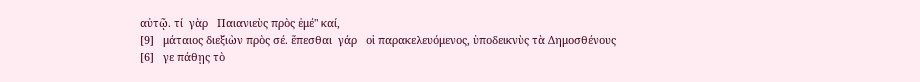αὐτῷ. τί  γὰρ   Παιανιεὺς πρὸς ἐμέ" καί,
[9]   μάταιος διεξιὼν πρὸς σέ. ἕπεσθαι  γάρ   οἱ παρακελευόμενος, ὑποδεικνὺς τὰ Δημοσθένους
[6]   γε πάθῃς τὸ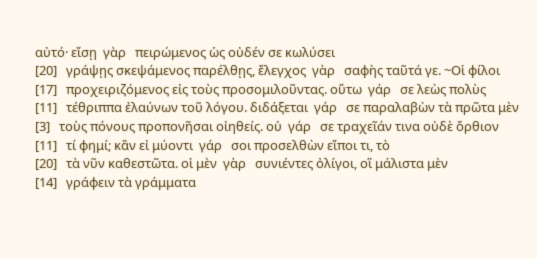αὐτό· εἴσῃ  γὰρ   πειρώμενος ὡς οὐδέν σε κωλύσει
[20]   γράψῃς σκεψάμενος παρέλθῃς, ἔλεγχος  γὰρ   σαφὴς ταῦτά γε. ~Οἱ φίλοι
[17]   προχειριζόμενος εἰς τοὺς προσομιλοῦντας. οὕτω  γάρ   σε λεὼς πολὺς
[11]   τέθριππα ἐλαύνων τοῦ λόγου. διδάξεται  γάρ   σε παραλαβὼν τὰ πρῶτα μὲν
[3]   τοὺς πόνους προπονῆσαι οἰηθείς. οὐ  γάρ   σε τραχεῖάν τινα οὐδὲ ὄρθιον
[11]   τί φημί; κἂν εἰ μύοντι  γάρ   σοι προσελθὼν εἴποι τι, τὸ
[20]   τὰ νῦν καθεστῶτα. οἱ μὲν  γὰρ   συνιέντες ὀλίγοι, οἳ μάλιστα μὲν
[14]   γράφειν τὰ γράμματα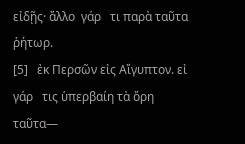εἰδῇς· ἄλλο  γάρ   τι παρὰ ταῦτα ῥήτωρ.
[5]   ἐκ Περσῶν εἰς Αἴγυπτον. εἰ  γάρ   τις ὑπερβαίη τὰ ὄρη ταῦτα—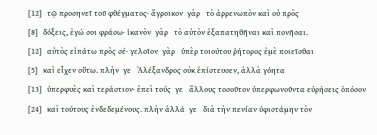[12]   τῷ προσηνεῖ τοῦ φθέγματος· ἄγροικον  γὰρ   τὸ ἀρρενωπὸν καὶ οὐ πρὸς
[8]   δόξεις, ἐγώ σοι φράσω· ἱκανὸν  γὰρ   τὸ αὐτὸν ἐξαπατηθῆναι καὶ πονῆσαι.
[12]   αὐτὸς εἰπάτω πρὸς σέ· γελοῖον  γὰρ   ὑπὲρ τοιούτου ῥήτορος ἐμὲ ποιεῖσθαι
[5]   καὶ εἶχεν οὕτω. πλὴν  γε   Ἀλέξανδρος οὐκ ἐπίστευσεν, ἀλλὰ γόητα
[13]   ὑπερφυὲς καὶ τεράστιον· ἐπεὶ τούς  γε   ἄλλους τοσοῦτον ὑπερφωνοῦντα εὑρήσεις ὁπόσον
[24]   καὶ τούτους ἐνδεδεμένους. πλὴν ἀλλά  γε   διὰ τὴν πενίαν ὑφιστάμην τὸν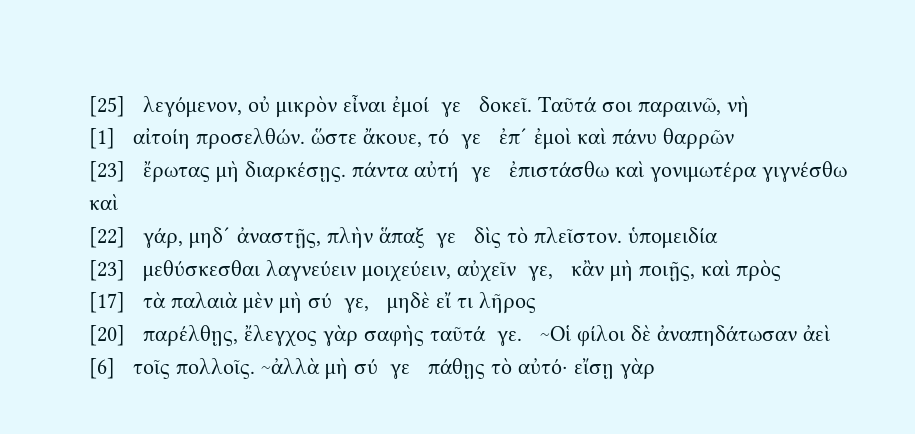[25]   λεγόμενον, οὐ μικρὸν εἶναι ἐμοί  γε   δοκεῖ. Ταῦτά σοι παραινῶ, νὴ
[1]   αἰτοίη προσελθών. ὥστε ἄκουε, τό  γε   ἐπ´ ἐμοὶ καὶ πάνυ θαρρῶν
[23]   ἔρωτας μὴ διαρκέσῃς. πάντα αὐτή  γε   ἐπιστάσθω καὶ γονιμωτέρα γιγνέσθω καὶ
[22]   γάρ, μηδ´ ἀναστῇς, πλὴν ἅπαξ  γε   δὶς τὸ πλεῖστον. ὑπομειδία
[23]   μεθύσκεσθαι λαγνεύειν μοιχεύειν, αὐχεῖν  γε,   κἂν μὴ ποιῇς, καὶ πρὸς
[17]   τὰ παλαιὰ μὲν μὴ σύ  γε,   μηδὲ εἴ τι λῆρος
[20]   παρέλθῃς, ἔλεγχος γὰρ σαφὴς ταῦτά  γε.   ~Οἱ φίλοι δὲ ἀναπηδάτωσαν ἀεὶ
[6]   τοῖς πολλοῖς. ~ἀλλὰ μὴ σύ  γε   πάθῃς τὸ αὐτό· εἴσῃ γὰρ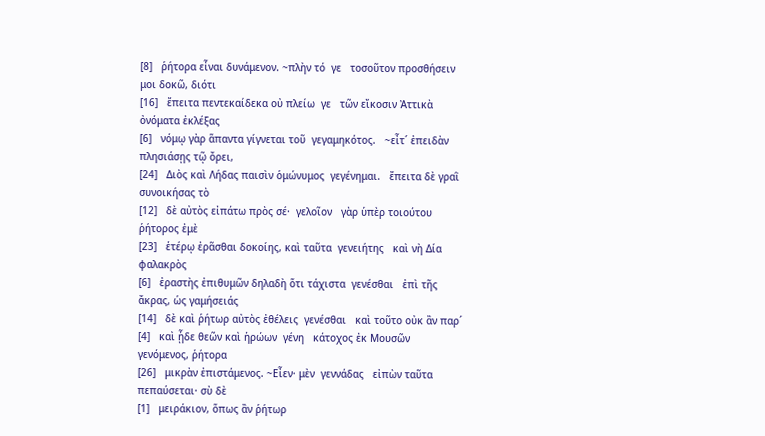[8]   ῥήτορα εἶναι δυνάμενον. ~πλὴν τό  γε   τοσοῦτον προσθήσειν μοι δοκῶ, διότι
[16]   ἔπειτα πεντεκαίδεκα οὐ πλείω  γε   τῶν εἴκοσιν Ἀττικὰ ὀνόματα ἐκλέξας
[6]   νόμῳ γὰρ ἅπαντα γίγνεται τοῦ  γεγαμηκότος.   ~εἶτ´ ἐπειδὰν πλησιάσῃς τῷ ὄρει,
[24]   Διὸς καὶ Λήδας παισὶν ὁμώνυμος  γεγένημαι.   ἔπειτα δὲ γραῒ συνοικήσας τὸ
[12]   δὲ αὐτὸς εἰπάτω πρὸς σέ·  γελοῖον   γὰρ ὑπὲρ τοιούτου ῥήτορος ἐμὲ
[23]   ἑτέρῳ ἐρᾶσθαι δοκοίης, καὶ ταῦτα  γενειήτης   καὶ νὴ Δία φαλακρὸς
[6]   ἐραστὴς ἐπιθυμῶν δηλαδὴ ὅτι τάχιστα  γενέσθαι   ἐπὶ τῆς ἄκρας, ὡς γαμήσειάς
[14]   δὲ καὶ ῥήτωρ αὐτὸς ἐθέλεις  γενέσθαι   καὶ τοῦτο οὐκ ἂν παρ´
[4]   καὶ ᾖδε θεῶν καὶ ἡρώων  γένη   κάτοχος ἐκ Μουσῶν γενόμενος, ῥήτορα
[26]   μικρὰν ἐπιστάμενος. ~Εἶεν· μὲν  γεννάδας   εἰπὼν ταῦτα πεπαύσεται· σὺ δὲ
[1]   μειράκιον, ὅπως ἂν ῥήτωρ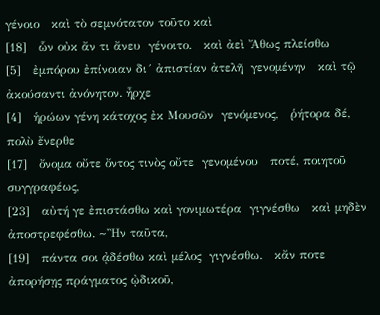γένοιο   καὶ τὸ σεμνότατον τοῦτο καὶ
[18]   ὧν οὐκ ἄν τι ἄνευ  γένοιτο.   καὶ ἀεὶ Ἄθως πλείσθω
[5]   ἐμπόρου ἐπίνοιαν δι´ ἀπιστίαν ἀτελῆ  γενομένην   καὶ τῷ ἀκούσαντι ἀνόνητον. ἦρχε
[4]   ἡρώων γένη κάτοχος ἐκ Μουσῶν  γενόμενος,   ῥήτορα δέ, πολὺ ἔνερθε
[17]   ὄνομα οὔτε ὄντος τινὸς οὔτε  γενομένου   ποτέ, ποιητοῦ συγγραφέως,
[23]   αὐτή γε ἐπιστάσθω καὶ γονιμωτέρα  γιγνέσθω   καὶ μηδὲν ἀποστρεφέσθω. ~Ἢν ταῦτα,
[19]   πάντα σοι ᾀδέσθω καὶ μέλος  γιγνέσθω.   κἄν ποτε ἀπορήσῃς πράγματος ᾠδικοῦ,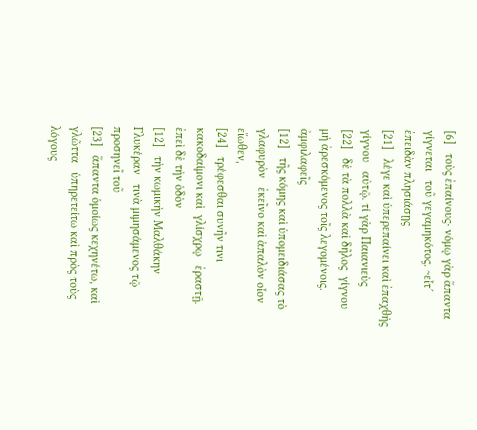[6]   τοὺς ἐπαίνους· νόμῳ γὰρ ἅπαντα  γίγνεται   τοῦ γεγαμηκότος. ~εἶτ´ ἐπειδὰν πλησιάσῃς
[21]   λέγε καὶ ὑπερεπαίνει καὶ ἐπαχθὴς  γίγνου   αὐτῷ. τί γὰρ Παιανιεὺς
[22]   δὲ τὰ πολλὰ καὶ δῆλος  γίγνου   μὴ ἀρεσκόμενος τοῖς λεγομένοις. ἀμφιλαφεῖς
[12]   τῆς κόμης καὶ ὑπομειδιάσας τὸ  γλαφυρὸν   ἐκεῖνο καὶ ἁπαλὸν οἷον εἴωθεν,
[24]   τρέφεσθαι συνῆν τινι κακοδαίμονι καὶ  γλίσχρῳ   ἐραστῇ. ἐπεὶ δὲ τὴν ὁδὸν
[12]   τὴν κωμικὴν Μαλθάκην  Γλυκέραν   τινὰ μιμησάμενος τῷ προσηνεῖ τοῦ
[23]   ἅπαντα ὁμοίως κεχηνέτω, καὶ  γλῶττα   ὑπηρετείτω καὶ πρὸς τοὺς λόγους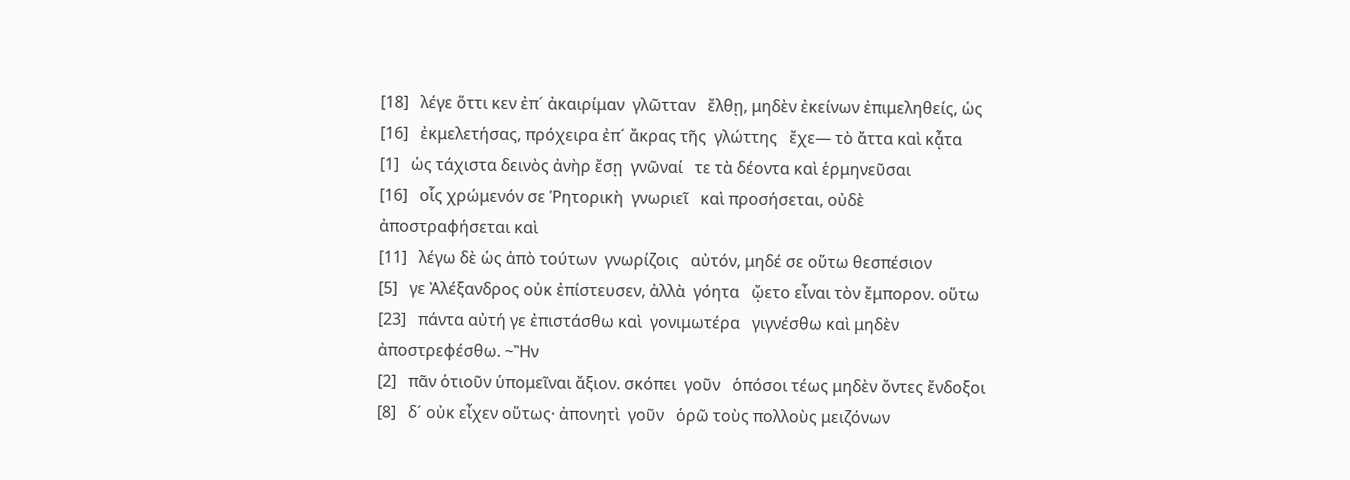[18]   λέγε ὅττι κεν ἐπ´ ἀκαιρίμαν  γλῶτταν   ἔλθῃ, μηδὲν ἐκείνων ἐπιμεληθείς, ὡς
[16]   ἐκμελετήσας, πρόχειρα ἐπ´ ἄκρας τῆς  γλώττης   ἔχε— τὸ ἄττα καὶ κᾆτα
[1]   ὡς τάχιστα δεινὸς ἀνὴρ ἔσῃ  γνῶναί   τε τὰ δέοντα καὶ ἑρμηνεῦσαι
[16]   οἷς χρώμενόν σε Ῥητορικὴ  γνωριεῖ   καὶ προσήσεται, οὐδὲ ἀποστραφήσεται καὶ
[11]   λέγω δὲ ὡς ἀπὸ τούτων  γνωρίζοις   αὐτόν, μηδέ σε οὕτω θεσπέσιον
[5]   γε Ἀλέξανδρος οὐκ ἐπίστευσεν, ἀλλὰ  γόητα   ᾤετο εἶναι τὸν ἔμπορον. οὕτω
[23]   πάντα αὐτή γε ἐπιστάσθω καὶ  γονιμωτέρα   γιγνέσθω καὶ μηδὲν ἀποστρεφέσθω. ~Ἢν
[2]   πᾶν ὁτιοῦν ὑπομεῖναι ἄξιον. σκόπει  γοῦν   ὁπόσοι τέως μηδὲν ὄντες ἔνδοξοι
[8]   δ´ οὐκ εἶχεν οὕτως· ἀπονητὶ  γοῦν   ὁρῶ τοὺς πολλοὺς μειζόνων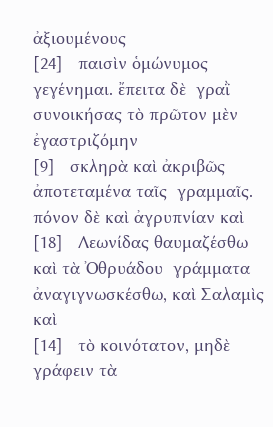ἀξιουμένους
[24]   παισὶν ὁμώνυμος γεγένημαι. ἔπειτα δὲ  γραῒ   συνοικήσας τὸ πρῶτον μὲν ἐγαστριζόμην
[9]   σκληρὰ καὶ ἀκριβῶς ἀποτεταμένα ταῖς  γραμμαῖς.   πόνον δὲ καὶ ἀγρυπνίαν καὶ
[18]   Λεωνίδας θαυμαζέσθω καὶ τὰ Ὀθρυάδου  γράμματα   ἀναγιγνωσκέσθω, καὶ Σαλαμὶς καὶ
[14]   τὸ κοινότατον, μηδὲ γράφειν τὰ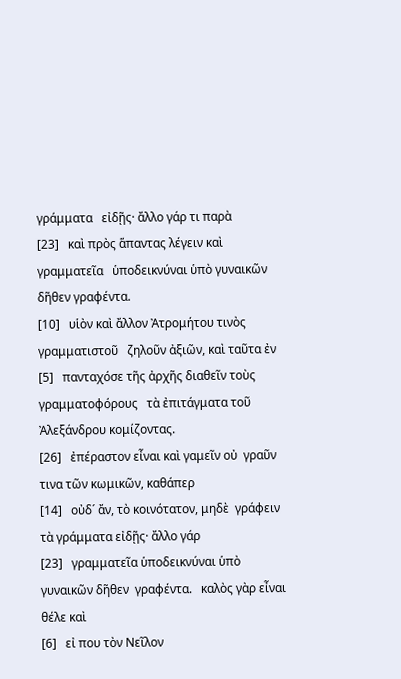γράμματα   εἰδῇς· ἄλλο γάρ τι παρὰ
[23]   καὶ πρὸς ἅπαντας λέγειν καὶ  γραμματεῖα   ὑποδεικνύναι ὑπὸ γυναικῶν δῆθεν γραφέντα.
[10]   υἱὸν καὶ ἄλλον Ἀτρομήτου τινὸς  γραμματιστοῦ   ζηλοῦν ἀξιῶν, καὶ ταῦτα ἐν
[5]   πανταχόσε τῆς ἀρχῆς διαθεῖν τοὺς  γραμματοφόρους   τὰ ἐπιτάγματα τοῦ Ἀλεξάνδρου κομίζοντας.
[26]   ἐπέραστον εἶναι καὶ γαμεῖν οὐ  γραῦν   τινα τῶν κωμικῶν, καθάπερ
[14]   οὐδ´ ἄν, τὸ κοινότατον, μηδὲ  γράφειν   τὰ γράμματα εἰδῇς· ἄλλο γάρ
[23]   γραμματεῖα ὑποδεικνύναι ὑπὸ γυναικῶν δῆθεν  γραφέντα.   καλὸς γὰρ εἶναι θέλε καὶ
[6]   εἰ που τὸν Νεῖλον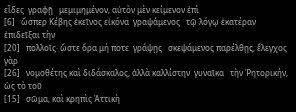εἶδες  γραφῇ   μεμιμημένον, αὐτὸν μὲν κείμενον ἐπὶ
[6]   ὥσπερ Κέβης ἐκεῖνος εἰκόνα  γραψάμενος   τῷ λόγῳ ἑκατέραν ἐπιδεῖξαι τὴν
[20]   πολλοῖς· ὥστε ὅρα μή ποτε  γράψῃς   σκεψάμενος παρέλθῃς, ἔλεγχος γὰρ
[26]   νομοθέτης καὶ διδάσκαλος, ἀλλὰ καλλίστην  γυναῖκα   τὴν Ῥητορικήν, ὡς τὸ τοῦ
[15]   σῶμα, καὶ κρηπὶς Ἀττικὴ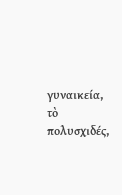γυναικεία,   τὸ πολυσχιδές,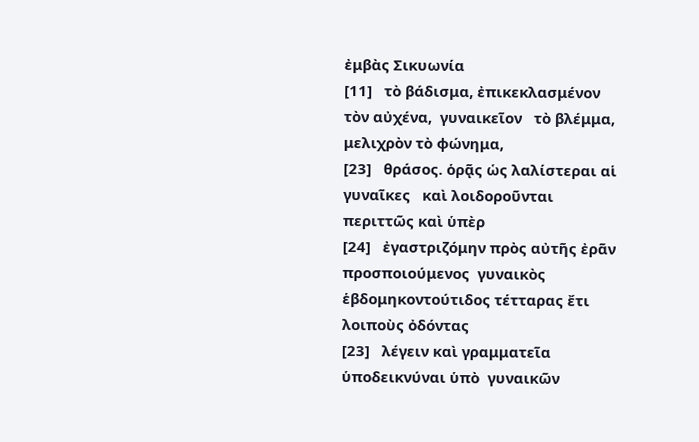ἐμβὰς Σικυωνία
[11]   τὸ βάδισμα, ἐπικεκλασμένον τὸν αὐχένα,  γυναικεῖον   τὸ βλέμμα, μελιχρὸν τὸ φώνημα,
[23]   θράσος. ὁρᾷς ὡς λαλίστεραι αἱ  γυναῖκες   καὶ λοιδοροῦνται περιττῶς καὶ ὑπὲρ
[24]   ἐγαστριζόμην πρὸς αὐτῆς ἐρᾶν προσποιούμενος  γυναικὸς   ἑβδομηκοντούτιδος τέτταρας ἔτι λοιποὺς ὀδόντας
[23]   λέγειν καὶ γραμματεῖα ὑποδεικνύναι ὑπὸ  γυναικῶν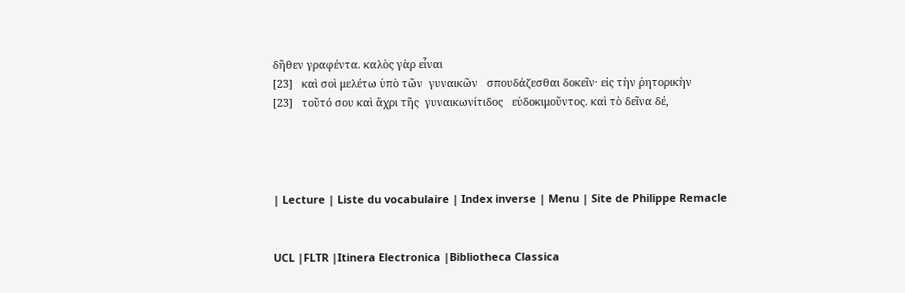δῆθεν γραφέντα. καλὸς γὰρ εἶναι
[23]   καὶ σοὶ μελέτω ὑπὸ τῶν  γυναικῶν   σπουδάζεσθαι δοκεῖν· εἰς τὴν ῥητορικὴν
[23]   τοῦτό σου καὶ ἄχρι τῆς  γυναικωνίτιδος   εὐδοκιμοῦντος. καὶ τὸ δεῖνα δέ,




| Lecture | Liste du vocabulaire | Index inverse | Menu | Site de Philippe Remacle


UCL |FLTR |Itinera Electronica |Bibliotheca Classica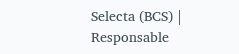Selecta (BCS) |
Responsable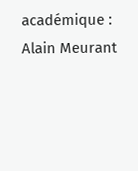académique : Alain Meurant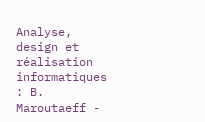Analyse, design et réalisation informatiques : B. Maroutaeff -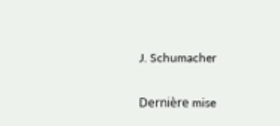J. Schumacher

Dernière mise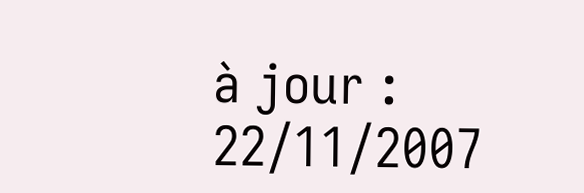à jour : 22/11/2007